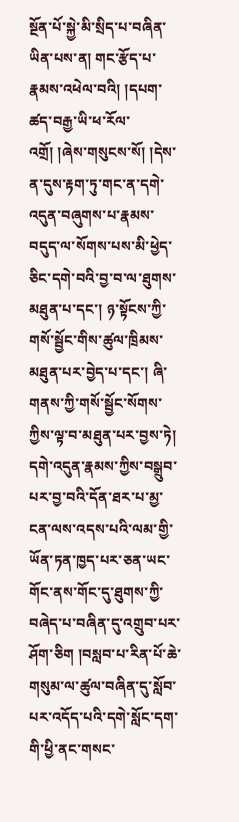སྔོན་པོ་སྐྱེ་མི་སྲིད་པ་བཞིན་ཡིན་པས་ན། གང་རྩོད་པ་རྣམས་འཕེལ་བའི། །དཔག་ཚད་བརྒྱ་ཡི་ཕ་རོལ་འགྲོ། །ཞེས་གསུངས་སོ། །དེས་ན་དུས་རྟག་ཏུ་གང་ན་དགེ་འདུན་བཞུགས་པ་རྣམས་བདུད་ལ་སོགས་པས་མི་ཕྱེད་ཅིང་དགེ་བའི་བྱ་བ་ལ་ཐུགས་མཐུན་པ་དང་། ཉ་སྟོངས་ཀྱི་གསོ་སྦྱོང་གིས་ཚུལ་ཁྲིམས་མཐུན་པར་བྱེད་པ་དང་། ཞི་གནས་ཀྱི་གསོ་སྦྱོང་སོགས་ཀྱིས་ལྟ་བ་མཐུན་པར་བྱས་ཏེ། དགེ་འདུན་རྣམས་ཀྱིས་བསྒྲུབ་པར་བྱ་བའི་དོན་ཐར་པ་མྱ་ངན་ལས་འདས་པའི་ལམ་གྱི་ཡོན་ཏན་ཁྱད་པར་ཅན་ཡང་གོང་ནས་གོང་དུ་ཐུགས་ཀྱི་བཞེད་པ་བཞིན་དུ་འགྲུབ་པར་ཤོག་ཅིག །བསླབ་པ་རིན་པོ་ཆེ་གསུམ་ལ་ཚུལ་བཞིན་དུ་སློབ་པར་འདོད་པའི་དགེ་སློང་དག་གི་ཕྱི་ནང་གསང་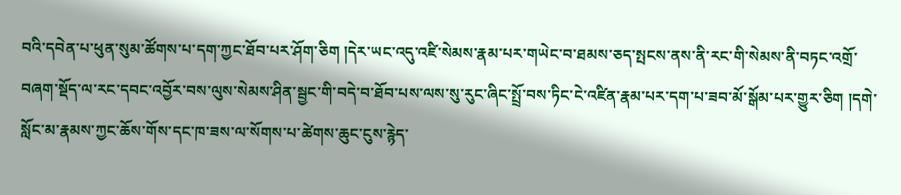བའི་དབེན་པ་ཕུན་སུམ་ཚོགས་པ་དག་ཀྱང་ཐོབ་པར་ཤོག་ཅིག །དེར་ཡང་འདུ་འཛི་སེམས་རྣམ་པར་གཡེང་བ་ཐམས་ཅད་སྤངས་ནས་ནི་རང་གི་སེམས་ནི་བཏང་འགྲོ་བཞག་སྡོད་ལ་རང་དབང་འབྱོར་བས་ལུས་སེམས་ཤིན་སྦྱང་གི་བདེ་བ་ཐོབ་པས་ལས་སུ་རུང་ཞིང་སྤྲོ་བས་ཏིང་ངེ་འཛིན་རྣམ་པར་དག་པ་ཟབ་མོ་སྒོམ་པར་གྱུར་ཅིག །དགེ་སློང་མ་རྣམས་ཀྱང་ཆོས་གོས་དང་ཁ་ཟས་ལ་སོགས་པ་ཚེགས་ཆུང་ངུས་རྙེད་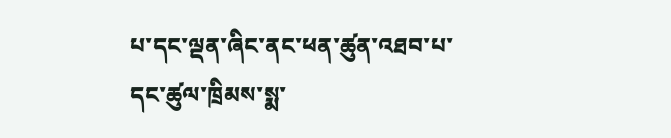པ་དང་ལྡན་ཞིང་ནང་ཕན་ཚུན་འཐབ་པ་དང་ཚུལ་ཁྲིམས་སྨ་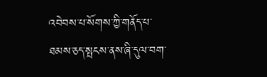འབེབས་པ་སོགས་ཀྱི་གནོད་པ་ཐམས་ཅད་སྤངས་ནས་ཞི་དུལ་བག་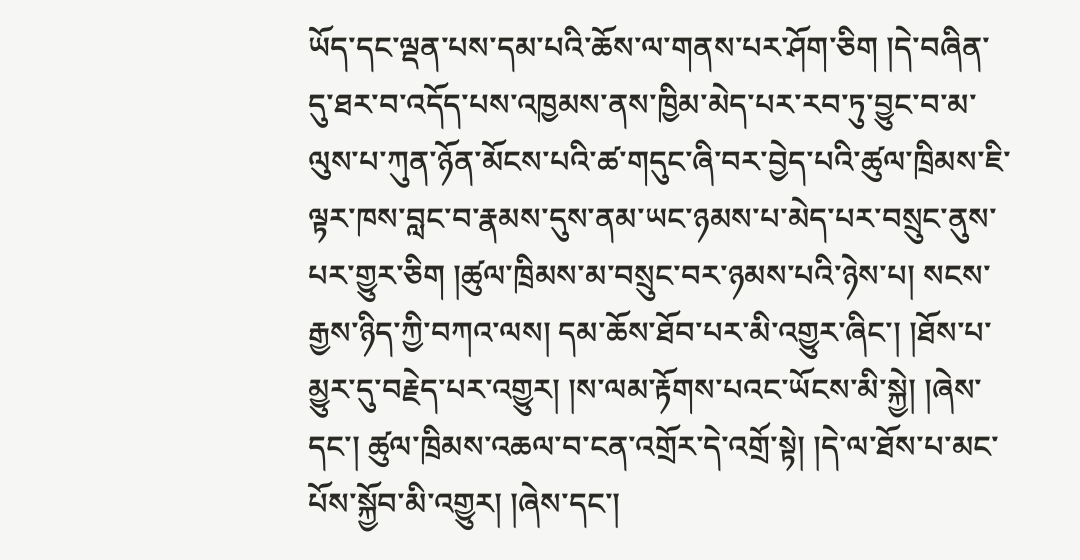ཡོད་དང་ལྡན་པས་དམ་པའི་ཆོས་ལ་གནས་པར་ཤོག་ཅིག །དེ་བཞིན་དུ་ཐར་བ་འདོད་པས་འཁྱམས་ནས་ཁྱིམ་མེད་པར་རབ་ཏུ་བྱུང་བ་མ་ལུས་པ་ཀུན་ཉོན་མོངས་པའི་ཚ་གདུང་ཞི་བར་བྱེད་པའི་ཚུལ་ཁྲིམས་ཇི་ལྟར་ཁས་བླང་བ་རྣམས་དུས་ནམ་ཡང་ཉམས་པ་མེད་པར་བསྲུང་ནུས་པར་གྱུར་ཅིག །ཚུལ་ཁྲིམས་མ་བསྲུང་བར་ཉམས་པའི་ཉེས་པ། སངས་རྒྱས་ཉིད་ཀྱི་བཀའ་ལས། དམ་ཆོས་ཐོབ་པར་མི་འགྱུར་ཞིང་། །ཐོས་པ་མྱུར་དུ་བརྗེད་པར་འགྱུར། །ས་ལམ་རྟོགས་པའང་ཡོངས་མི་སྐྱེ། །ཞེས་དང་། ཚུལ་ཁྲིམས་འཆལ་བ་ངན་འགྲོར་དེ་འགྲོ་སྟེ། །དེ་ལ་ཐོས་པ་མང་པོས་སྐྱོབ་མི་འགྱུར། །ཞེས་དང་།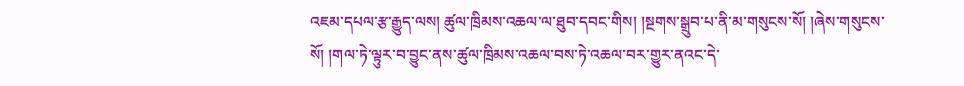འཇམ་དཔལ་རྩ་རྒྱུད་ལས། ཚུལ་ཁྲིམས་འཆལ་ལ་ཐུབ་དབང་གིས། །སྔགས་སྒྲུབ་པ་ནི་མ་གསུངས་སོ། །ཞེས་གསུངས་སོ། །གལ་ཏེ་ལྟུར་བ་བྱུང་ནས་ཚུལ་ཁྲིམས་འཆལ་བས་ཏེ་འཆལ་བར་གྱུར་ནའང་དེ་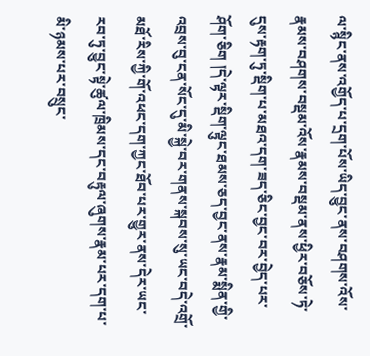ལ་སྙིང་ནས་འགྱོད་པ་དྲག་པོས་ཡིད་བྱུང་ནས་བཤགས་འོས་རྣམས་བཤགས་བསྡམ་འོས་རྣམས་བསྡམ་ནས་ཕྱིར་བཅོས་ཏེ་དུས་རྟག་ཏུ་སྡིག་པ་མཐའ་དག་ཟད་ཅིང་བྱང་བར་བྱེད་པར་ཤོག་ཅིག །དེ་ལྟར་སྡིག་ལྟུང་ཐམས་ཅད་བྱང་ནས་རྣམ་སྨིན་གྱི་འབྲས་བུ་ངན་སོང་དུ་མི་སྐྱེ་བར་གནས་སྐབས་སུ་ཡང་བདེ་འགྲོ་མཐོ་རིས་ཀྱི་གོ་འཕང་དག་ཀྱང་ཐོབ་པར་གྱུར་ནས་དེར་ཡང་རབ་ཏུ་བྱུང་སྟེ་ཚུལ་ཁྲིམས་དང་བརྟུལ་ཞུགས་རྣམ་པར་དག་པ་མི་ཉམས་པར་བསྲུང་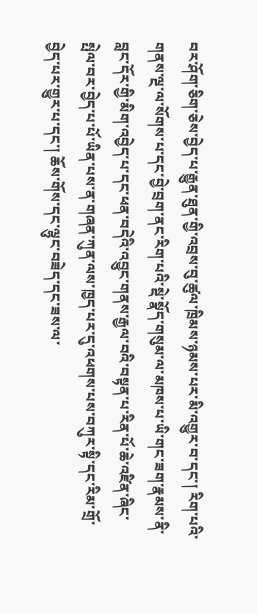བར་ཤོག་ཅིག་ཅེས་བྱེད་པ་རྒྱུན་ཐུན་གྱི་འབྲས་བུ་ཚུལ་ཁྲིམས་ཉམས་པར་མི་འགྱུར་བ་དང་། རིག་པའི་གནས་ལྔ་ལ་སོགས་པ་དང་བྱེ་བྲག་ནང་རིག་པའི་སྡེ་སྣོད་གསུམ་ལ་མཁས་པ་ཡི་གང་ཟག་རྣམས་ནི་བླང་དོར་གྱི་མིག་འབྱེད་པ་དང་ཕན་བདེའི་འབྱུང་གནས་རྒྱལ་བའི་བསྟན་པ་རིན་པོ་ཆེ་འཛིན་ཞིང་སྤེལ་བར་བྱེད་པ་པོ་ཡིན་པས་ན་གཞན་ཀུན་ལས་ཁྱད་པར་དུ་འཕགས་པས་བཀུར་སྟི་དང་རིམ་གྲོ་བྱེད་པར་གྱུར་པ་དང་། ཆོས་གོས་དང་ལྷུང་བཟེད་དང་ཟས་ལ་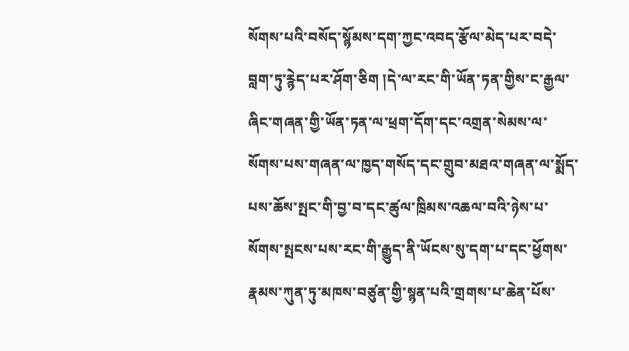སོགས་པའི་བསོད་སྙོམས་དག་ཀྱང་འབད་རྩོལ་མེད་པར་བདེ་བླག་ཏུ་རྙེད་པར་ཤོག་ཅིག །དེ་ལ་རང་གི་ཡོན་ཏན་གྱིས་ང་རྒྱལ་ཞིང་གཞན་གྱི་ཡོན་ཏན་ལ་ཕྲག་དོག་དང་འགྲན་སེམས་ལ་སོགས་པས་གཞན་ལ་ཁྱད་གསོད་དང་གྲུབ་མཐའ་གཞན་ལ་སྨོད་པས་ཆོས་སྤང་གི་བྱ་བ་དང་ཚུལ་ཁྲིམས་འཆལ་བའི་ཉེས་པ་སོགས་སྤངས་པས་རང་གི་རྒྱུད་ནི་ཡོངས་སུ་དག་པ་དང་ཕྱོགས་རྣམས་ཀུན་ཏུ་མཁས་བཙུན་གྱི་སྙན་པའི་གྲགས་པ་ཆེན་པོས་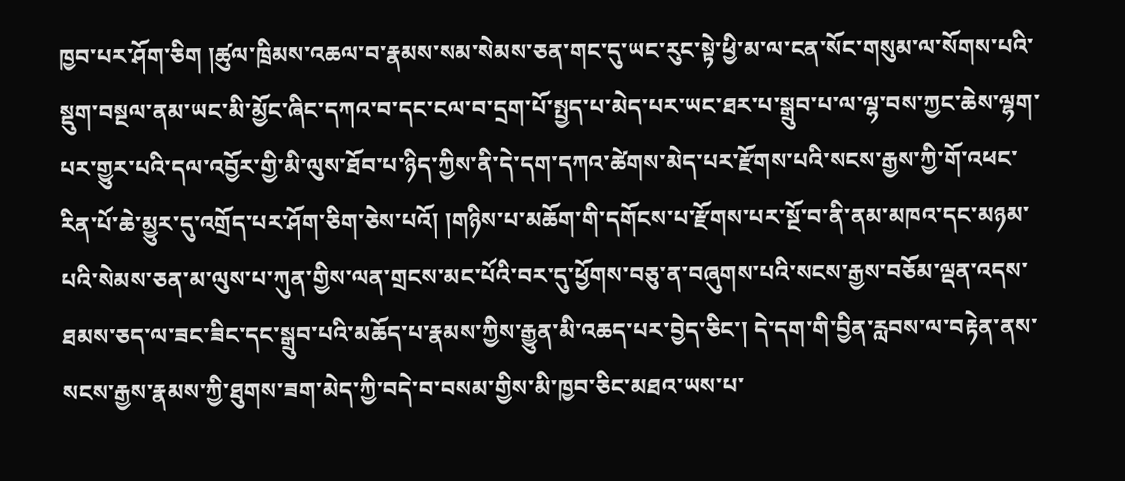ཁྱབ་པར་ཤོག་ཅིག །ཚུལ་ཁྲིམས་འཆལ་བ་རྣམས་སམ་སེམས་ཅན་གང་དུ་ཡང་རུང་སྟེ་ཕྱི་མ་ལ་ངན་སོང་གསུམ་ལ་སོགས་པའི་སྡུག་བསྔལ་ནམ་ཡང་མི་མྱོང་ཞིང་དཀའ་བ་དང་ངལ་བ་དྲག་པོ་སྤྱད་པ་མེད་པར་ཡང་ཐར་པ་སྒྲུབ་པ་ལ་ལྷ་བས་ཀྱང་ཆེས་ལྷག་པར་གྱུར་པའི་དལ་འབྱོར་གྱི་མི་ལུས་ཐོབ་པ་ཉིད་ཀྱིས་ནི་དེ་དག་དཀའ་ཚེགས་མེད་པར་རྫོགས་པའི་སངས་རྒྱས་ཀྱི་གོ་འཕང་རིན་པོ་ཆེ་མྱུར་དུ་འགྲོད་པར་ཤོག་ཅིག་ཅེས་པའོ། །གཉིས་པ་མཆོག་གི་དགོངས་པ་རྫོགས་པར་སྔོ་བ་ནི་ནམ་མཁའ་དང་མཉམ་པའི་སེམས་ཅན་མ་ལུས་པ་ཀུན་གྱིས་ལན་གྲངས་མང་པོའི་བར་དུ་ཕྱོགས་བཅུ་ན་བཞུགས་པའི་སངས་རྒྱས་བཅོམ་ལྡན་འདས་ཐམས་ཅད་ལ་ཟང་ཟིང་དང་སྒྲུབ་པའི་མཆོད་པ་རྣམས་ཀྱིས་རྒྱུན་མི་འཆད་པར་བྱེད་ཅིང་། དེ་དག་གི་བྱིན་རླབས་ལ་བརྟེན་ནས་སངས་རྒྱས་རྣམས་ཀྱི་ཐུགས་ཟག་མེད་ཀྱི་བདེ་བ་བསམ་གྱིས་མི་ཁྱབ་ཅིང་མཐའ་ཡས་པ་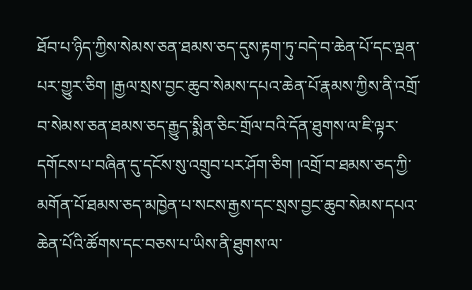ཐོབ་པ་ཉིད་ཀྱིས་སེམས་ཅན་ཐམས་ཅད་དུས་རྟག་ཏུ་བདེ་བ་ཆེན་པོ་དང་ལྡན་པར་གྱུར་ཅིག །རྒྱལ་སྲས་བྱང་ཆུབ་སེམས་དཔའ་ཆེན་པོ་རྣམས་ཀྱིས་ནི་འགྲོ་བ་སེམས་ཅན་ཐམས་ཅད་རྒྱུད་སྨིན་ཅིང་གྲོལ་བའི་དོན་ཐུགས་ལ་ཇི་ལྟར་དགོངས་པ་བཞིན་དུ་དངོས་སུ་འགྲུབ་པར་ཤོག་ཅིག །འགྲོ་བ་ཐམས་ཅད་ཀྱི་མགོན་པོ་ཐམས་ཅད་མཁྱེན་པ་སངས་རྒྱས་དང་སྲས་བྱང་ཆུབ་སེམས་དཔའ་ཆེན་པོའི་ཚོགས་དང་བཅས་པ་ཡིས་ནི་ཐུགས་ལ་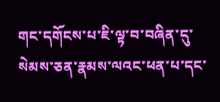གང་དགོངས་པ་ཇི་ལྟ་བ་བཞིན་དུ་སེམས་ཅན་རྣམས་ལའང་ཕན་པ་དང་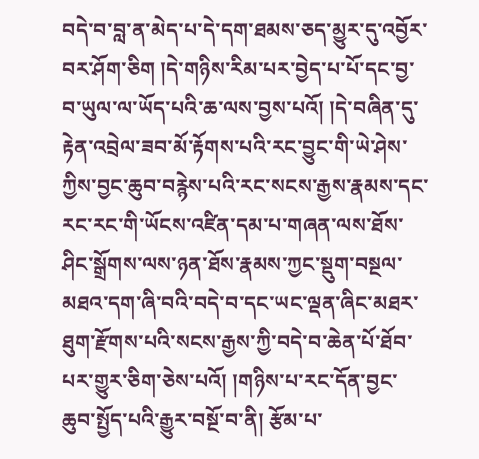བདེ་བ་བླ་ན་མེད་པ་དེ་དག་ཐམས་ཅད་མྱུར་དུ་འབྱོར་བར་ཤོག་ཅིག །དེ་གཉིས་རིམ་པར་བྱེད་པ་པོ་དང་བྱ་བ་ཡུལ་ལ་ཡོད་པའི་ཆ་ལས་བྱས་པའོ། །དེ་བཞིན་དུ་རྟེན་འབྲེལ་ཟབ་མོ་རྟོགས་པའི་རང་བྱུང་གི་ཡེ་ཤེས་ཀྱིས་བྱང་ཆུབ་བརྙེས་པའི་རང་སངས་རྒྱས་རྣམས་དང་རང་རང་གི་ཡོངས་འཛིན་དམ་པ་གཞན་ལས་ཐོས་ཤིང་སྒྲོགས་ལས་ཉན་ཐོས་རྣམས་ཀྱང་སྡུག་བསྔལ་མཐའ་དག་ཞི་བའི་བདེ་བ་དང་ཡང་ལྡན་ཞིང་མཐར་ཐུག་རྫོགས་པའི་སངས་རྒྱས་ཀྱི་བདེ་བ་ཆེན་པོ་ཐོབ་པར་གྱུར་ཅིག་ཅེས་པའོ། །གཉིས་པ་རང་དོན་བྱང་ཆུབ་སྤྱོད་པའི་རྒྱུར་བསྔོ་བ་ནི། རྩོམ་པ་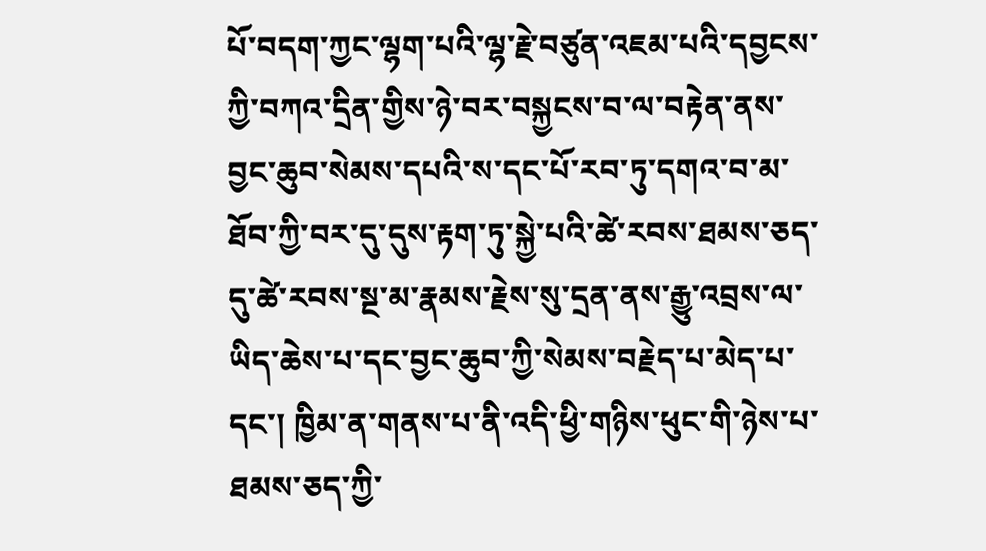པོ་བདག་ཀྱང་ལྷག་པའི་ལྷ་རྗེ་བཙུན་འཇམ་པའི་དབྱངས་ཀྱི་བཀའ་དྲིན་གྱིས་ཉེ་བར་བསྐྱངས་བ་ལ་བརྟེན་ནས་བྱང་ཆུབ་སེམས་དཔའི་ས་དང་པོ་རབ་ཏུ་དགའ་བ་མ་ཐོབ་ཀྱི་བར་དུ་དུས་རྟག་ཏུ་སྐྱེ་པའི་ཚེ་རབས་ཐམས་ཅད་དུ་ཚེ་རབས་སྔ་མ་རྣམས་རྗེས་སུ་དྲན་ནས་རྒྱུ་འབྲས་ལ་ཡིད་ཆེས་པ་དང་བྱང་ཆུབ་ཀྱི་སེམས་བརྗེད་པ་མེད་པ་དང་། ཁྱིམ་ན་གནས་པ་ནི་འདི་ཕྱི་གཉིས་ཕུང་གི་ཉེས་པ་ཐམས་ཅད་ཀྱི་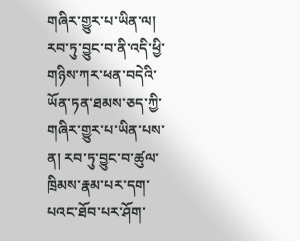གཞིར་གྱུར་པ་ཡིན་ལ། རབ་ཏུ་བྱུང་བ་ནི་འདི་ཕྱི་གཉིས་ཀར་ཕན་བདེའི་ཡོན་ཏན་ཐམས་ཅད་ཀྱི་གཞིར་གྱུར་པ་ཡིན་པས་ན། རབ་ཏུ་བྱུང་བ་ཚུལ་ཁྲིམས་རྣམ་པར་དག་པའང་ཐོབ་པར་ཤོག་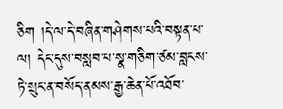ཅིག །དེ་ལ་དེ་བཞིན་གཤེགས་པའི་བསྟན་པ་ལ། དེང་དུས་བསླབ་པ་སྣ་གཅིག་ཙམ་བླངས་ཏེ་སྲུང་ན་བསོད་ནམས་རྒྱ་ཆེན་པོ་འཐོབ་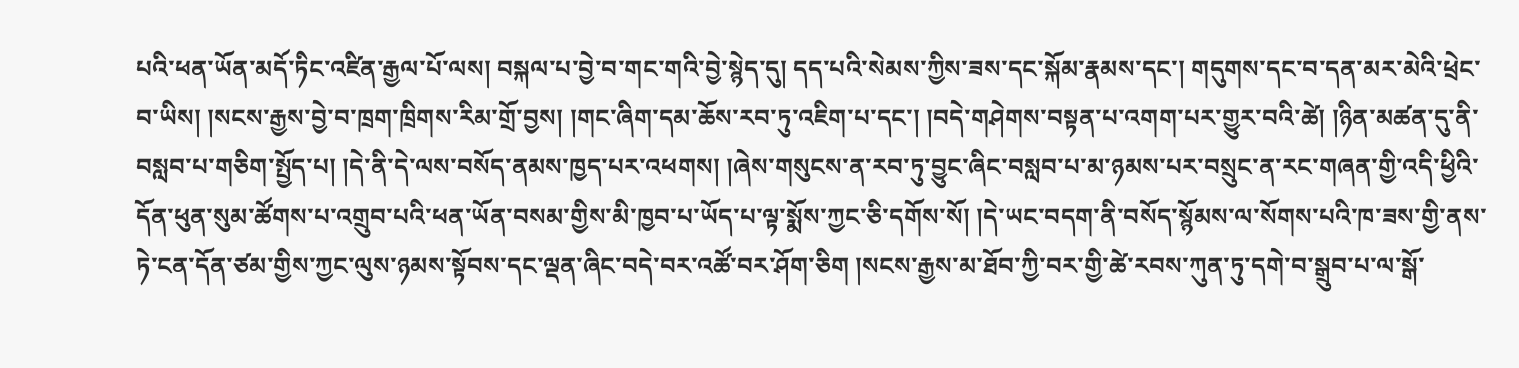པའི་ཕན་ཡོན་མདོ་ཏིང་འཛིན་རྒྱལ་པོ་ལས། བསྐལ་པ་བྱེ་བ་གང་གའི་བྱེ་སྙེད་དུ། དད་པའི་སེམས་ཀྱིས་ཟས་དང་སྐོམ་རྣམས་དང་། གདུགས་དང་བ་དན་མར་མེའི་ཕྲེང་བ་ཡིས། །སངས་རྒྱས་བྱེ་བ་ཁྲག་ཁྲིགས་རིམ་གྲོ་བྱས། །གང་ཞིག་དམ་ཆོས་རབ་ཏུ་འཇིག་པ་དང་། །བདེ་གཤེགས་བསྟན་པ་འགག་པར་གྱུར་བའི་ཚེ། །ཉིན་མཚན་དུ་ནི་བསླབ་པ་གཅིག་སྤྱོད་པ། །དེ་ནི་དེ་ལས་བསོད་ནམས་ཁྱད་པར་འཕགས། །ཞེས་གསུངས་ན་རབ་ཏུ་བྱུང་ཞིང་བསླབ་པ་མ་ཉམས་པར་བསྲུང་ན་རང་གཞན་གྱི་འདི་ཕྱིའི་དོན་ཕུན་སུམ་ཚོགས་པ་འགྲུབ་པའི་ཕན་ཡོན་བསམ་གྱིས་མི་ཁྱབ་པ་ཡོད་པ་ལྟ་སྨོས་ཀྱང་ཅི་དགོས་སོ། །དེ་ཡང་བདག་ནི་བསོད་སྙོམས་ལ་སོགས་པའི་ཁ་ཟས་གྱི་ནས་ཏེ་ངན་དོན་ཙམ་གྱིས་ཀྱང་ལུས་ཉམས་སྟོབས་དང་ལྡན་ཞིང་བདེ་བར་འཚོ་བར་ཤོག་ཅིག །སངས་རྒྱས་མ་ཐོབ་ཀྱི་བར་གྱི་ཚེ་རབས་ཀུན་ཏུ་དགེ་བ་སྒྲུབ་པ་ལ་སྒོ་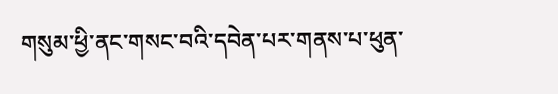གསུམ་ཕྱི་ནང་གསང་བའི་དབེན་པར་གནས་པ་ཕུན་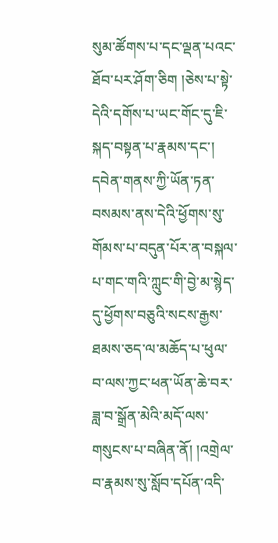སུམ་ཚོགས་པ་དང་ལྡན་པའང་ཐོབ་པར་ཤོག་ཅིག །ཅེས་པ་སྟེ་དེའི་དགོས་པ་ཡང་གོང་དུ་ཇི་སྐད་བསྟན་པ་རྣམས་དང་། དབེན་གནས་ཀྱི་ཡོན་ཏན་བསམས་ནས་དེའི་ཕྱོགས་སུ་གོམས་པ་བདུན་པོར་ན་བསྐལ་པ་གང་གའི་ཀླུང་གི་བྱེ་མ་སྙེད་དུ་ཕྱོགས་བཅུའི་སངས་རྒྱས་ཐམས་ཅད་ལ་མཆོད་པ་ཕུལ་བ་ལས་ཀྱང་ཕན་ཡོན་ཆེ་བར་ཟླ་བ་སྒྲོན་མེའི་མདོ་ལས་གསུངས་པ་བཞིན་ནོ། །འགྲེལ་བ་རྣམས་སུ་སློབ་དཔོན་འདི་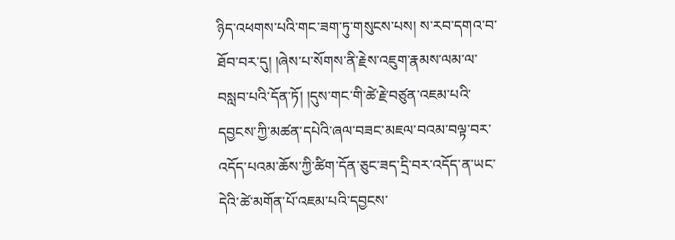ཉིད་འཕགས་པའི་གང་ཟག་ཏུ་གསུངས་པས། ས་རབ་དགའ་བ་ཐོབ་བར་དུ། །ཞེས་པ་སོགས་ནི་རྗེས་འཇུག་རྣམས་ལམ་ལ་བསླབ་པའི་དོན་ཏོ། །དུས་གང་གི་ཚེ་རྗེ་བཙུན་འཇམ་པའི་དབྱངས་ཀྱི་མཚན་དཔེའི་ཞལ་བཟང་མཇལ་བའམ་བལྟ་བར་འདོད་པའམ་ཆོས་ཀྱི་ཚིག་དོན་ཅུང་ཟད་དྲི་བར་འདོད་ན་ཡང་དེའི་ཚེ་མགོན་པོ་འཇམ་པའི་དབྱངས་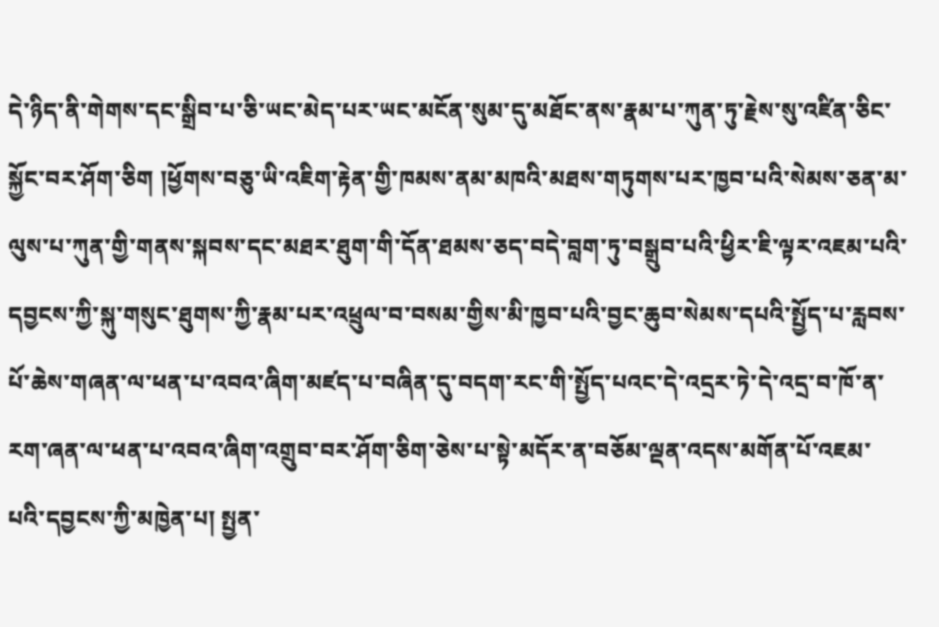དེ་ཉིད་ནི་གེགས་དང་སྒྲིབ་པ་ཅི་ཡང་མེད་པར་ཡང་མངོན་སུམ་དུ་མཐོང་ནས་རྣམ་པ་ཀུན་ཏུ་རྗེས་སུ་འཛིན་ཅིང་སྐྱོང་བར་ཤོག་ཅིག །ཕྱོགས་བཅུ་ཡི་འཇིག་རྟེན་གྱི་ཁམས་ནམ་མཁའི་མཐས་གཏུགས་པར་ཁྱབ་པའི་སེམས་ཅན་མ་ལུས་པ་ཀུན་གྱི་གནས་སྐབས་དང་མཐར་ཐུག་གི་དོན་ཐམས་ཅད་བདེ་བླག་ཏུ་བསྒྲུབ་པའི་ཕྱིར་ཇི་ལྟར་འཇམ་པའི་དབྱངས་ཀྱི་སྐུ་གསུང་ཐུགས་ཀྱི་རྣམ་པར་འཕྲུལ་བ་བསམ་གྱིས་མི་ཁྱབ་པའི་བྱང་ཆུབ་སེམས་དཔའི་སྤྱོད་པ་རླབས་པོ་ཆེས་གཞན་ལ་ཕན་པ་འབའ་ཞིག་མཛད་པ་བཞིན་དུ་བདག་རང་གི་སྤྱོད་པའང་དེ་འདྲར་ཏེ་དེ་འདྲ་བ་ཁོ་ན་རག་ཞན་ལ་ཕན་པ་འབའ་ཞིག་འགྲུབ་བར་ཤོག་ཅིག་ཅེས་པ་སྟེ་མདོར་ན་བཅོམ་ལྡན་འདས་མགོན་པོ་འཇམ་པའི་དབྱངས་ཀྱི་མཁྱེན་པ། སྤྱན་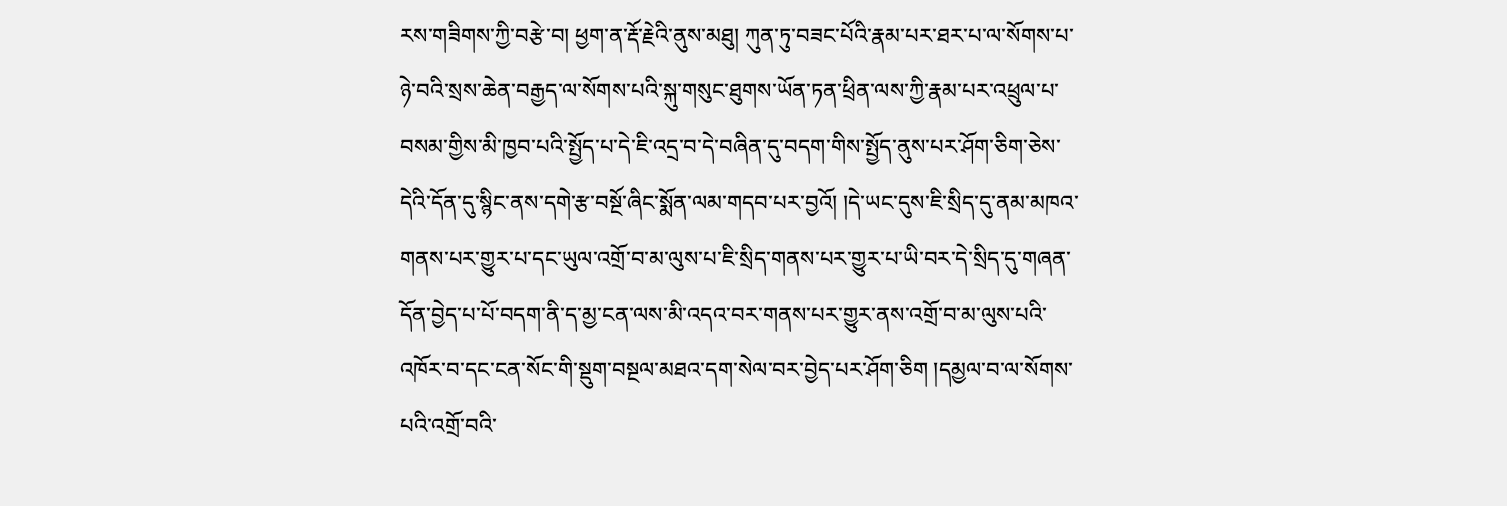རས་གཟིགས་ཀྱི་བརྩེ་བ། ཕྱག་ན་རྡོ་རྗེའི་ནུས་མཐུ། ཀུན་ཏུ་བཟང་པོའི་རྣམ་པར་ཐར་པ་ལ་སོགས་པ་ཉེ་བའི་སྲས་ཆེན་བརྒྱད་ལ་སོགས་པའི་སྐུ་གསུང་ཐུགས་ཡོན་ཏན་ཕྲིན་ལས་ཀྱི་རྣམ་པར་འཕྲུལ་པ་བསམ་གྱིས་མི་ཁྱབ་པའི་སྤྱོད་པ་དེ་ཇི་འདྲ་བ་དེ་བཞིན་དུ་བདག་གིས་སྤྱོད་ནུས་པར་ཤོག་ཅིག་ཅེས་དེའི་དོན་དུ་སྙིང་ནས་དགེ་རྩ་བསྔོ་ཞིང་སྨོན་ལམ་གདབ་པར་བྱའོ། །དེ་ཡང་དུས་ཇི་སྲིད་དུ་ནམ་མཁའ་གནས་པར་གྱུར་པ་དང་ཡུལ་འགྲོ་བ་མ་ལུས་པ་ཇི་སྲིད་གནས་པར་གྱུར་པ་ཡི་བར་དེ་སྲིད་དུ་གཞན་དོན་བྱེད་པ་པོ་བདག་ནི་ད་མྱ་ངན་ལས་མི་འདའ་བར་གནས་པར་གྱུར་ནས་འགྲོ་བ་མ་ལུས་པའི་འཁོར་བ་དང་ངན་སོང་གི་སྡུག་བསྔལ་མཐའ་དག་སེལ་བར་བྱེད་པར་ཤོག་ཅིག །དམྱལ་བ་ལ་སོགས་པའི་འགྲོ་བའི་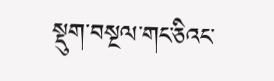སྡུག་བསྔལ་གང་ཅིའང་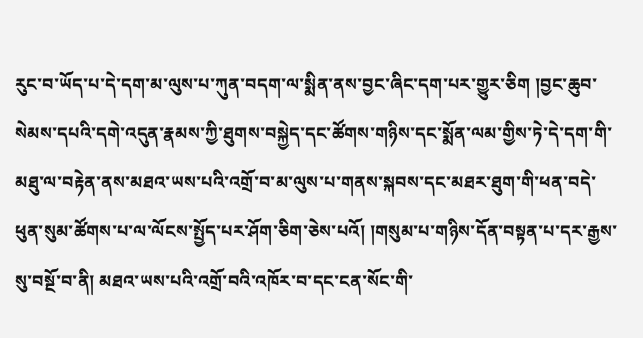རུང་བ་ཡོད་པ་དེ་དག་མ་ལུས་པ་ཀུན་བདག་ལ་སྨིན་ནས་བྱང་ཞིང་དག་པར་གྱུར་ཅིག །བྱང་ཆུབ་སེམས་དཔའི་དགེ་འདུན་རྣམས་ཀྱི་ཐུགས་བསྐྱེད་དང་ཚོགས་གཉིས་དང་སྨོན་ལམ་གྱིས་ཏེ་དེ་དག་གི་མཐུ་ལ་བརྟེན་ནས་མཐའ་ཡས་པའི་འགྲོ་བ་མ་ལུས་པ་གནས་སྐབས་དང་མཐར་ཐུག་གི་ཕན་བདེ་ཕུན་སུམ་ཚོགས་པ་ལ་ལོངས་སྤྱོད་པར་ཤོག་ཅིག་ཅེས་པའོ། །གསུམ་པ་གཉིས་དོན་བསྟན་པ་དར་རྒྱས་སུ་བསྔོ་བ་ནི། མཐའ་ཡས་པའི་འགྲོ་བའི་འཁོར་བ་དང་ངན་སོང་གི་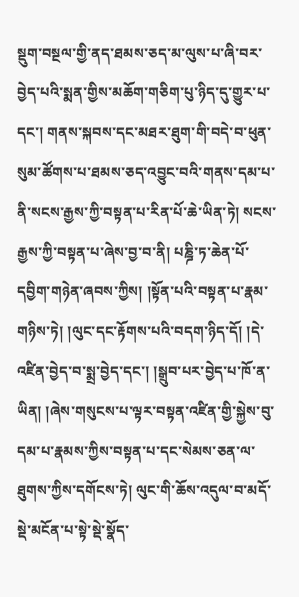སྡུག་བསྔལ་གྱི་ནད་ཐམས་ཅད་མ་ལུས་པ་ཞི་བར་བྱེད་པའི་སྨན་གྱིས་མཆོག་གཅིག་པུ་ཉིད་དུ་གྱུར་པ་དང་། གནས་སྐབས་དང་མཐར་ཐུག་གི་བདེ་བ་ཕུན་སུམ་ཚོགས་པ་ཐམས་ཅད་འབྱུང་བའི་གནས་དམ་པ་ནི་སངས་རྒྱས་ཀྱི་བསྟན་པ་རིན་པོ་ཆེ་ཡིན་ཏེ། སངས་རྒྱས་ཀྱི་བསྟན་པ་ཞེས་བྱ་བ་ནི། པཎྜི་ཏ་ཆེན་པོ་དབྱིག་གཉེན་ཞབས་ཀྱིས། །སྟོན་པའི་བསྟན་པ་རྣམ་གཉིས་ཏེ། །ལུང་དང་རྟོགས་པའི་བདག་ཉིད་དོ། །དེ་འཛིན་བྱེད་བ་སྨྲ་བྱེད་དང་། །སྒྲུབ་པར་བྱེད་པ་ཁོ་ན་ཡིན། །ཞེས་གསུངས་པ་ལྟར་བསྟན་འཛིན་གྱི་སྐྱེས་བུ་དམ་པ་རྣམས་ཀྱིས་བསྟན་པ་དང་སེམས་ཅན་ལ་ཐུགས་ཀྱིས་དགོངས་ཏེ། ལུང་གི་ཆོས་འདུལ་བ་མདོ་སྡེ་མངོན་པ་སྟེ་སྡེ་སྣོད་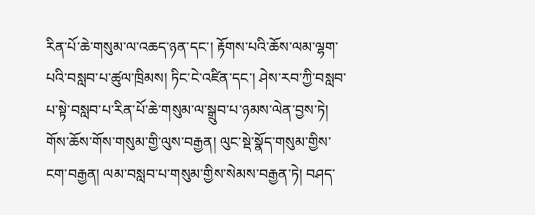རིན་པོ་ཆེ་གསུམ་ལ་འཆད་ཉན་དང་། རྟོགས་པའི་ཆོས་ལམ་ལྷག་པའི་བསླབ་པ་ཚུལ་ཁྲིམས། ཏིང་ངེ་འཛིན་དང་། ཤེས་རབ་ཀྱི་བསླབ་པ་སྟེ་བསླབ་པ་རིན་པོ་ཆེ་གསུམ་ལ་སྒྲུབ་པ་ཉམས་ལེན་བྱས་ཏེ། གོས་ཆོས་གོས་གསུམ་གྱི་ལུས་བརྒྱན། ལུང་སྡེ་སྣོད་གསུམ་གྱིས་ངག་བརྒྱན། ལམ་བསླབ་པ་གསུམ་གྱིས་སེམས་བརྒྱན་ཏེ། བཤད་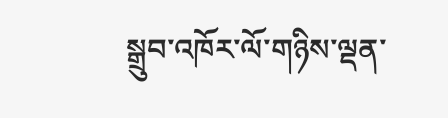སྒྲུབ་འཁོར་ལོ་གཉིས་ལྡན་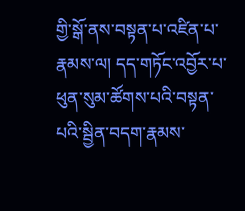གྱི་སྒོ་ནས་བསྟན་པ་འཛིན་པ་རྣམས་ལ། དད་གཏོང་འབྱོར་པ་ཕུན་སུམ་ཚོགས་པའི་བསྟན་པའི་སྦྱིན་བདག་རྣམས་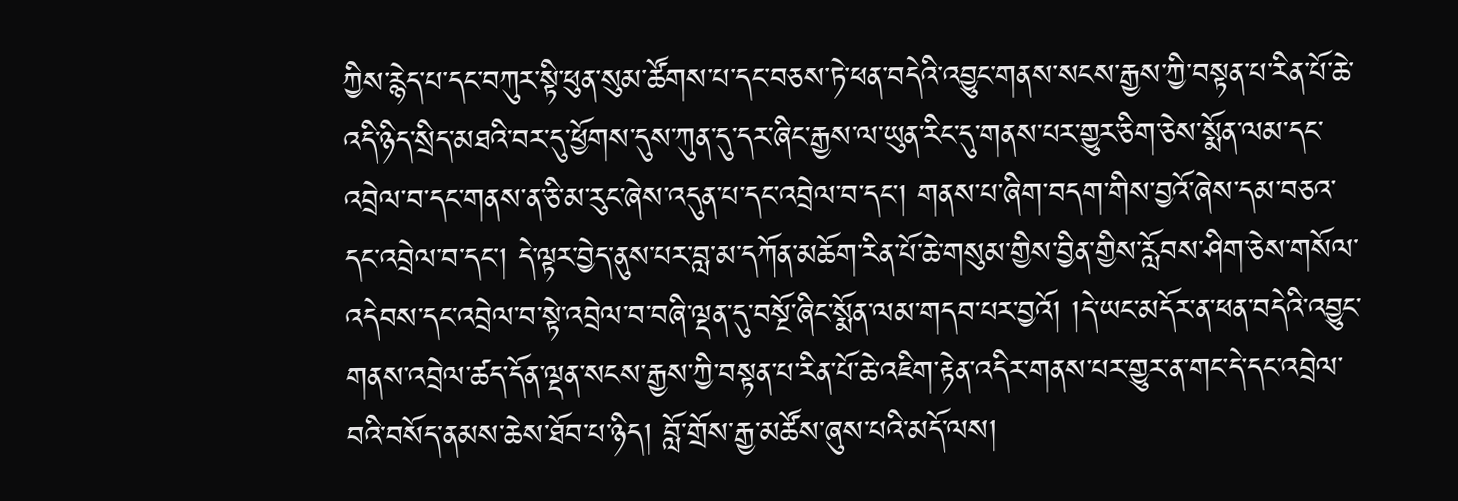ཀྱིས་རྙེད་པ་དང་བཀུར་སྟི་ཕུན་སུམ་ཚོགས་པ་དང་བཅས་ཏེ་ཕན་བདེའི་འབྱུང་གནས་སངས་རྒྱས་ཀྱི་བསྟན་པ་རིན་པོ་ཆེ་འདི་ཉིད་སྲིད་མཐའི་བར་དུ་ཕྱོགས་དུས་ཀུན་དུ་དར་ཞིང་རྒྱས་ལ་ཡུན་རིང་དུ་གནས་པར་གྱུར་ཅིག་ཅེས་སྨོན་ལམ་དང་འབྲེལ་བ་དང་གནས་ན་ཅི་མ་རུང་ཞེས་འདུན་པ་དང་འབྲེལ་བ་དང་། གནས་པ་ཞིག་བདག་གིས་བྱའོ་ཞེས་དམ་བཅའ་དང་འབྲེལ་བ་དང་། དེ་ལྟར་བྱེད་ནུས་པར་བླ་མ་དཀོན་མཆོག་རིན་པོ་ཆེ་གསུམ་གྱིས་བྱིན་གྱིས་རློབས་ཤིག་ཅེས་གསོལ་འདེབས་དང་འབྲེལ་བ་སྟེ་འབྲེལ་བ་བཞི་ལྡན་དུ་བསྔོ་ཞིང་སྨོན་ལམ་གདབ་པར་བྱའོ། །དེ་ཡང་མདོར་ན་ཕན་བདེའི་འབྱུང་གནས་འབྲེལ་ཚད་དོན་ལྡན་སངས་རྒྱས་ཀྱི་བསྟན་པ་རིན་པོ་ཆེ་འཇིག་རྟེན་འདིར་གནས་པར་གྱུར་ན་གང་དེ་དང་འབྲེལ་བའི་བསོད་ནམས་ཆེས་ཐོབ་པ་ཉིད། བློ་གྲོས་རྒྱ་མཚོས་ཞུས་པའི་མདོ་ལས།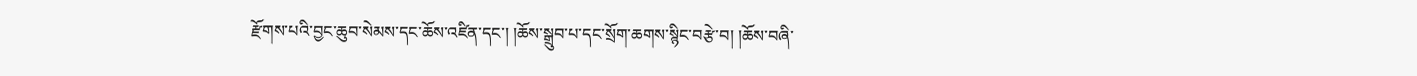རྫོགས་པའི་བྱང་ཆུབ་སེམས་དང་ཆོས་འཛིན་དང་། །ཆོས་སྒྲུབ་པ་དང་སྲོག་ཆགས་སྙིང་བརྩེ་བ། །ཆོས་བཞི་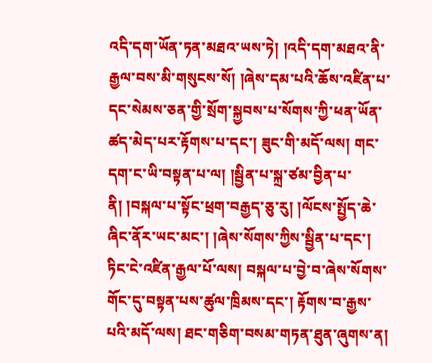འདི་དག་ཡོན་ཏན་མཐའ་ཡས་ཏེ། །འདི་དག་མཐའ་ནི་རྒྱལ་བས་མི་གསུངས་སོ། །ཞེས་དམ་པའི་ཆོས་འཛིན་པ་དང་སེམས་ཅན་གྱི་སྲོག་སྐྱབས་པ་སོགས་ཀྱི་ཕན་ཡོན་ཚད་མེད་པར་རྟོགས་པ་དང་། ཟུང་གི་མདོ་ལས། གང་དག་ང་ཡི་བསྟན་པ་ལ། །སྦྱིན་པ་སྐྲ་ཙམ་བྱིན་པ་ནི། །བསྐལ་པ་སྟོང་ཕྲག་བརྒྱད་ཅུ་རུ། །ལོངས་སྤྱོད་ཆེ་ཞིང་ནོར་ཡང་མང་། །ཞེས་སོགས་ཀྱིས་སྦྱིན་པ་དང་། ཏིང་ངེ་འཛིན་རྒྱལ་པོ་ལས། བསྐལ་པ་བྱེ་བ་ཞེས་སོགས་གོང་དུ་བསྟན་པས་ཚུལ་ཁྲིམས་དང་། རྟོགས་བ་རྒྱས་པའི་མདོ་ལས། ཐང་གཅིག་བསམ་གཏན་ཐུན་ཞུགས་ན།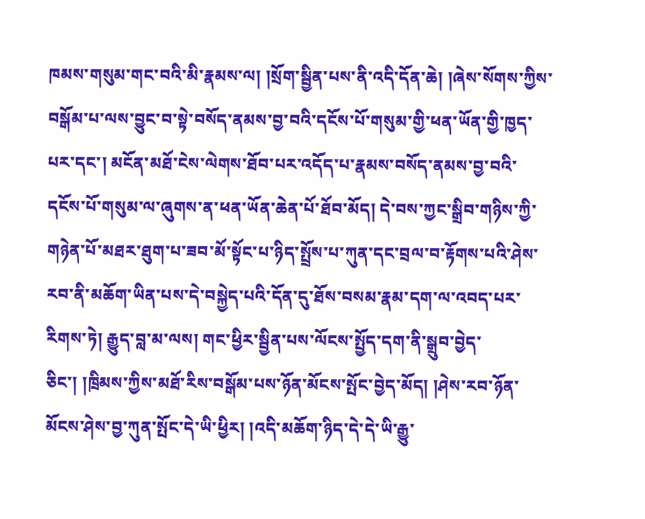ཁམས་གསུམ་གང་བའི་མི་རྣམས་ལ། །སྲོག་སྦྱིན་པས་ནི་འདི་དོན་ཆེ། །ཞེས་སོགས་ཀྱིས་བསྒོམ་པ་ལས་བྱུང་བ་སྟེ་བསོད་ནམས་བྱ་བའི་དངོས་པོ་གསུམ་གྱི་ཕན་ཡོན་གྱི་ཁྱད་པར་དང་། མངོན་མཐོ་ངེས་ལེགས་ཐོབ་པར་འདོད་པ་རྣམས་བསོད་ནམས་བྱ་བའི་དངོས་པོ་གསུམ་ལ་ཞུགས་ན་ཕན་ཡོན་ཆེན་པོ་ཐོབ་མོད། དེ་བས་ཀྱང་སྒྲིབ་གཉིས་ཀྱི་གཉེན་པོ་མཐར་ཐུག་པ་ཟབ་མོ་སྟོང་པ་ཉིད་སྤྲོས་པ་ཀུན་དང་བྲལ་བ་རྟོགས་པའི་ཤེས་རབ་ནི་མཆོག་ཡིན་པས་དེ་བསྐྱེད་པའི་དོན་དུ་ཐོས་བསམ་རྣམ་དག་ལ་འབད་པར་རིགས་ཏེ། རྒྱུད་བླ་མ་ལས། གང་ཕྱིར་སྦྱིན་པས་ལོངས་སྤྱོད་དག་ནི་སྒྲུབ་བྱེད་ཅིང་། །ཁྲིམས་ཀྱིས་མཐོ་རིས་བསྒོམ་པས་ཉོན་མོངས་སྤོང་བྱེད་མོད། །ཤེས་རབ་ཉོན་མོངས་ཤེས་བྱ་ཀུན་སྤོང་དེ་ཡི་ཕྱིར། །འདི་མཆོག་ཉིད་དེ་དེ་ཡི་རྒྱུ་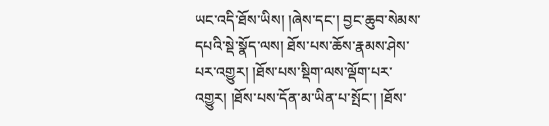ཡང་འདི་ཐོས་ཡིས། །ཞེས་དང་། བྱང་ཆུབ་སེམས་དཔའི་སྡེ་སྣོད་ལས། ཐོས་པས་ཆོས་རྣམས་ཤེས་པར་འགྱུར། །ཐོས་པས་སྡིག་ལས་ལྡོག་པར་འགྱུར། །ཐོས་པས་དོན་མ་ཡིན་པ་སྤོང་། །ཐོས་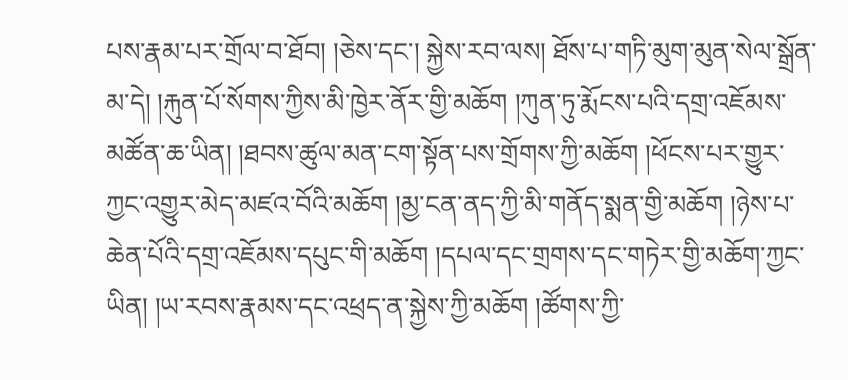པས་རྣམ་པར་གྲོལ་བ་ཐོབ། །ཅེས་དང་། སྐྱེས་རབ་ལས། ཐོས་པ་གཏི་མུག་མུན་སེལ་སྒྲོན་མ་དེ། །རྐུན་པོ་སོགས་ཀྱིས་མི་ཁྱེར་ནོར་གྱི་མཆོག །ཀུན་ཏུ་རྨོངས་པའི་དགྲ་འཇོམས་མཚོན་ཆ་ཡིན། །ཐབས་ཚུལ་མན་ངག་སྟོན་པས་གྲོགས་ཀྱི་མཆོག །ཕོངས་པར་གྱུར་ཀྱང་འགྱུར་མེད་མཛའ་བོའི་མཆོག །མྱ་ངན་ནད་ཀྱི་མི་གནོད་སྨན་གྱི་མཆོག །ཉེས་པ་ཆེན་པོའི་དགྲ་འཇོམས་དཔུང་གི་མཆོག །དཔལ་དང་གྲགས་དང་གཏེར་གྱི་མཆོག་ཀྱང་ཡིན། །ཡ་རབས་རྣམས་དང་འཕྲད་ན་སྐྱེས་ཀྱི་མཆོག །ཚོགས་ཀྱི་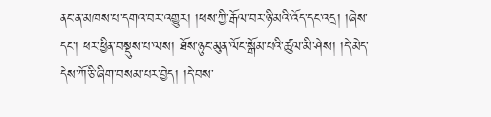ནང་ན་མཁས་པ་དགའ་བར་འགྱུར། །ཕས་ཀྱི་རྒོལ་བར་ཉི་མའི་འོད་དང་འདྲ། །ཞེས་དང་། ཕར་ཕྱིན་བསྡུས་པ་ལས། ཐོས་ཉུང་མུན་ལོང་སྒོམ་པའི་ཚུལ་མི་ཤེས། །དེ་མེད་དེས་ཀོ་ཅི་ཞིག་བསམ་པར་བྱེད། །དེ་བས་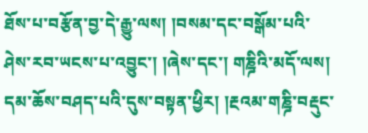ཐོས་པ་བརྩོན་བྱ་དེ་རྒྱུ་ལས། །བསམ་དང་བསྒོམ་པའི་ཤེས་རབ་ཡངས་པ་འབྱུང་། །ཞེས་དང་། གཎྜིའི་མདོ་ལས། དམ་ཆོས་བཤད་པའི་དུས་བསྟན་ཕྱིར། །རྔའམ་གཎྜི་བརྡུང་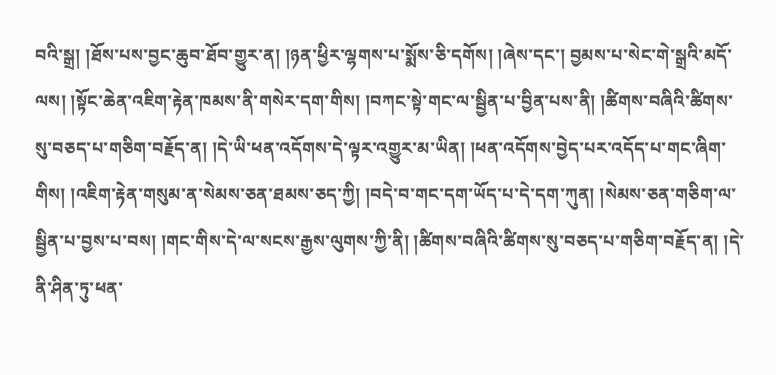བའི་སྒྲ། །ཐོས་པས་བྱང་ཆུབ་ཐོབ་གྱུར་ན། །ཉན་ཕྱིར་ལྷགས་པ་སྨོས་ཅི་དགོས། །ཞེས་དང་། བྱམས་པ་སེང་གེ་སྒྲའི་མདོ་ལས། །སྟོང་ཆེན་འཇིག་རྟེན་ཁམས་ནི་གསེར་དག་གིས། །བཀང་སྟེ་གང་ལ་སྦྱིན་པ་བྱིན་པས་ནི། །ཚིགས་བཞིའི་ཚིགས་སུ་བཅད་པ་གཅིག་བརྗོད་ན། །དེ་ཡི་ཕན་འདོགས་དེ་ལྟར་འགྱུར་མ་ཡིན། །ཕན་འདོགས་བྱེད་པར་འདོད་པ་གང་ཞིག་གིས། །འཇིག་རྟེན་གསུམ་ན་སེམས་ཅན་ཐམས་ཅད་ཀྱི། །བདེ་བ་གང་དག་ཡོད་པ་དེ་དག་ཀུན། །སེམས་ཅན་གཅིག་ལ་སྦྱིན་པ་བྱས་པ་བས། །གང་གིས་དེ་ལ་སངས་རྒྱས་ལུགས་ཀྱི་ནི། །ཚིགས་བཞིའི་ཚིགས་སུ་བཅད་པ་གཅིག་བརྗོད་ན། །དེ་ནི་ཤིན་ཏུ་ཕན་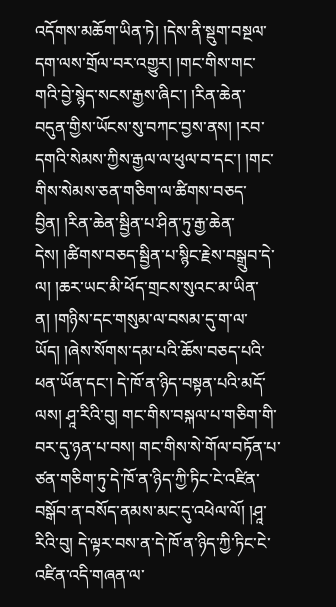འདོགས་མཆོག་ཡིན་ཏེ། །དེས་ནི་སྡུག་བསྔལ་དག་ལས་གྲོལ་བར་འགྱུར། །གང་གིས་གང་གའི་བྱེ་སྙེད་སངས་རྒྱས་ཞིང་། །རིན་ཆེན་བདུན་གྱིས་ཡོངས་སུ་བཀང་བྱས་ནས། །རབ་དགའི་སེམས་ཀྱིས་རྒྱལ་ལ་ཕུལ་བ་དང་། །གང་གིས་སེམས་ཅན་གཅིག་ལ་ཚིགས་བཅད་བྱིན། །རིན་ཆེན་སྦྱིན་པ་ཤིན་ཏུ་རྒྱ་ཆེན་དེས། །ཚིགས་བཅད་སྦྱིན་པ་སྙིང་རྗེས་བསྒྲུབ་དེ་ལ། །ཆར་ཡང་མི་ཕོད་གྲངས་སུའང་མ་ཡིན་ན། །གཉིས་དང་གསུམ་ལ་བསམ་དུ་ག་ལ་ཡོད། །ཞེས་སོགས་དམ་པའི་ཆོས་བཅད་པའི་ཕན་ཡོན་དང་། དེ་ཁོ་ན་ཉིད་བསྟན་པའི་མདོ་ལས། ཤཱ་རིའི་བུ། གང་གིས་བསྐལ་པ་གཅིག་གི་བར་དུ་ཉན་པ་བས། གང་གིས་སེ་གོལ་བཏོན་པ་ཙན་གཅིག་ཏུ་དེ་ཁོ་ན་ཉིད་ཀྱི་ཏིང་ངེ་འཛིན་བསྒོབ་ན་བསོད་ནམས་མང་དུ་འཕེལ་ལོ། །ཤཱ་རིའི་བུ། དེ་ལྟར་བས་ན་དེ་ཁོ་ན་ཉིད་ཀྱི་ཏིང་ངེ་འཛིན་འདི་གཞན་ལ་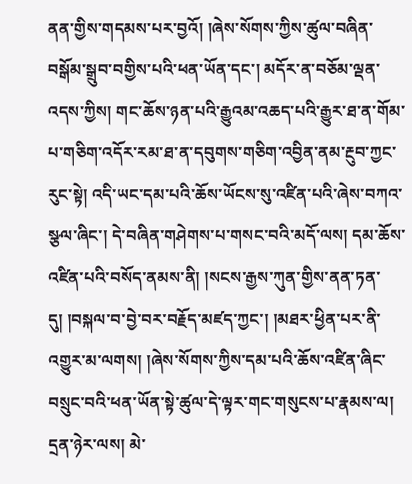ནན་གྱིས་གདམས་པར་བྱའོ། །ཞེས་སོགས་ཀྱིས་ཚུལ་བཞིན་བསྒོམ་སྒྲུབ་བགྱིས་པའི་ཕན་ཡོན་དང་། མདོར་ན་བཅོམ་ལྡན་འདས་ཀྱིས། གང་ཆོས་ཉན་པའི་རྒྱུའམ་འཆད་པའི་རྒྱུར་ཐ་ན་གོམ་པ་གཅིག་འདོར་རམ་ཐ་ན་དབུགས་གཅིག་འབྱིན་ནམ་རྔུབ་ཀྱང་རུང་སྟེ། འདི་ཡང་དམ་པའི་ཆོས་ཡོངས་སུ་འཛིན་པའི་ཞེས་བཀའ་སྩལ་ཞིང་། དེ་བཞིན་གཤེགས་པ་གསང་བའི་མདོ་ལས། དམ་ཆོས་འཛིན་པའི་བསོད་ནམས་ནི། །སངས་རྒྱས་ཀུན་གྱིས་ནན་ཏན་དུ། །བསྐལ་བ་བྱེ་བར་བརྗོད་མཛད་ཀྱང་། །མཐར་ཕྱིན་པར་ནི་འགྱུར་མ་ལགས། །ཞེས་སོགས་ཀྱིས་དམ་པའི་ཆོས་འཛིན་ཞིང་བསྲུང་བའི་ཕན་ཡོན་སྟེ་ཚུལ་དེ་ལྟར་གང་གསུངས་པ་རྣམས་ལ། དྲན་ཉེར་ལས། མེ་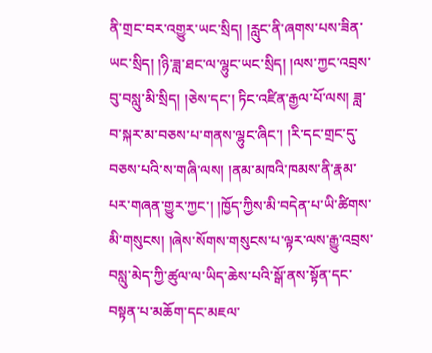ནི་གྲང་བར་འགྱུར་ཡང་སྲིད། །རླུང་ནི་ཞགས་པས་ཟིན་ཡང་སྲིད། །ཉི་ཟླ་ཐང་ལ་ལྷུང་ཡང་སྲིད། །ལས་ཀྱང་འབྲས་བུ་བསླུ་མི་སྲིད། །ཅེས་དང་། ཏིང་འཛིན་རྒྱལ་པོ་ལས། ཟླ་བ་སྐར་མ་བཅས་པ་གནས་ལྷུང་ཞིང་། །རི་དང་གྲང་དུ་བཅས་པའི་ས་གཞི་ལས། །ནམ་མཁའི་ཁམས་ནི་རྣམ་པར་གཞན་གྱུར་ཀྱང་། །ཁྱོད་ཀྱིས་མི་བདེན་པ་ཡི་ཚིགས་མི་གསུངས། །ཞེས་སོགས་གསུངས་པ་ལྟར་ལས་རྒྱུ་འབྲས་བསླུ་མེད་ཀྱི་ཚུལ་ལ་ཡིད་ཆེས་པའི་སྒོ་ནས་སྟོན་དང་བསྟན་པ་མཆོག་དང་མཇལ་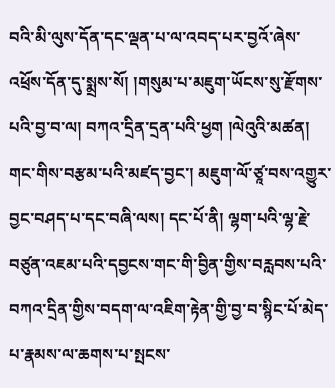བའི་མི་ལུས་དོན་དང་ལྡན་པ་ལ་འབད་པར་བྱའོ་ཞེས་འཕྲོས་དོན་དུ་སྨྲས་སོ། །གསུམ་པ་མཇུག་ཡོངས་སུ་རྫོགས་པའི་བྱ་བ་ལ། བཀའ་དྲིན་དྲན་པའི་ཕྱག །ལེའུའི་མཚན། གང་གིས་བརྩམ་པའི་མཛད་བྱང་། མཇུག་ལོ་ཙཱ་བས་འགྱུར་བྱང་བཤད་པ་དང་བཞི་ལས། དང་པོ་ནི། ལྷག་པའི་ལྷ་རྗེ་བཙུན་འཇམ་པའི་དབྱངས་གང་གི་བྱིན་གྱིས་བརླབས་པའི་བཀའ་དྲིན་གྱིས་བདག་ལ་འཇིག་རྟེན་གྱི་བྱ་བ་སྙིང་པོ་མེད་པ་རྣམས་ལ་ཆགས་པ་སྤངས་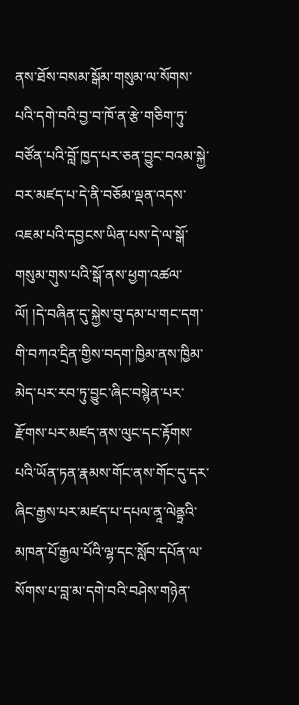ནས་ཐོས་བསམ་སྒོམ་གསུམ་ལ་སོགས་པའི་དགེ་བའི་བྱ་བ་ཁོ་ན་རྩེ་གཅིག་ཏུ་བཙོན་པའི་བློ་ཁྱད་པར་ཅན་བྱུང་བའམ་སྐྱེ་བར་མཛད་པ་དེ་ནི་བཅོམ་ལྡན་འདས་འཇམ་པའི་དབྱངས་ཡིན་པས་དེ་ལ་སྒོ་གསུམ་གུས་པའི་སྒོ་ནས་ཕྱག་འཚལ་ལོ། །དེ་བཞིན་དུ་སྐྱེས་བུ་དམ་པ་གང་དག་གི་བཀའ་དྲིན་གྱིས་བདག་ཁྱིམ་ནས་ཁྱིམ་མེད་པར་རབ་ཏུ་བྱུང་ཞིང་བསྙེན་པར་རྫོགས་པར་མཛད་ནས་ལུང་དང་རྟོགས་པའི་ཡོན་ཏན་རྣམས་གོང་ནས་གོང་དུ་དར་ཞིང་རྒྱས་པར་མཛད་པ་དཔལ་ནཱ་ལེནྟྲའི་མཁན་པོ་རྒྱལ་པོའི་ལྷ་དང་སློབ་དཔོན་ལ་སོགས་པ་བླ་མ་དགེ་བའི་བཤེས་གཉེན་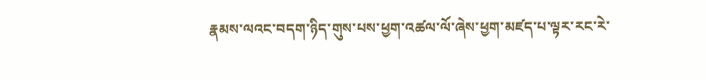རྣམས་ལའང་བདག་ཉིད་གུས་པས་ཕྱག་འཚལ་ལོ་ཞེས་ཕྱག་མཛད་པ་ལྟར་རང་རེ་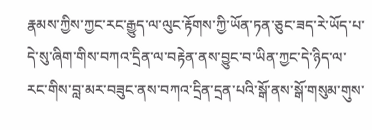རྣམས་ཀྱིས་ཀྱང་རང་རྒྱུད་ལ་ལུང་རྟོགས་ཀྱི་ཡོན་ཏན་ཅུང་ཟད་རེ་ཡོད་པ་དེ་སུ་ཞིག་གིས་བཀའ་དྲིན་ལ་བརྟེན་ནས་བྱུང་བ་ཡིན་ཀྱང་དེ་ཉིད་ལ་རང་གིས་བླ་མར་བཟུང་ནས་བཀའ་དྲིན་དྲན་པའི་སྒོ་ནས་སྒོ་གསུམ་གུས་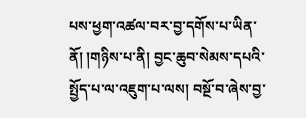པས་ཕྱག་འཚལ་བར་བྱ་དགོས་པ་ཡིན་ནོ། །གཉིས་པ་ནི། བྱང་ཆུབ་སེམས་དཔའི་སྤྱོད་པ་ལ་འཇུག་པ་ལས། བསྔོ་བ་ཞེས་བྱ་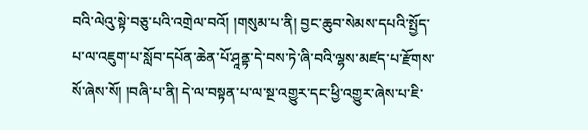བའི་ལེའུ་སྟེ་བཅུ་པའི་འགྲེལ་བའོ། །གསུམ་པ་ནི། བྱང་ཆུབ་སེམས་དཔའི་སྤྱོད་པ་ལ་འཇུག་པ་སློབ་དཔོན་ཆེན་པོ་ཤཱནྟ་དེ་བས་ཏེ་ཞི་བའི་ལྷས་མཛད་པ་རྫོགས་སོ་ཞེས་སོ། །བཞི་པ་ནི། དེ་ལ་བསྟན་པ་ལ་སྔ་འགྱུར་དང་ཕྱི་འགྱུར་ཞེས་པ་ཇི་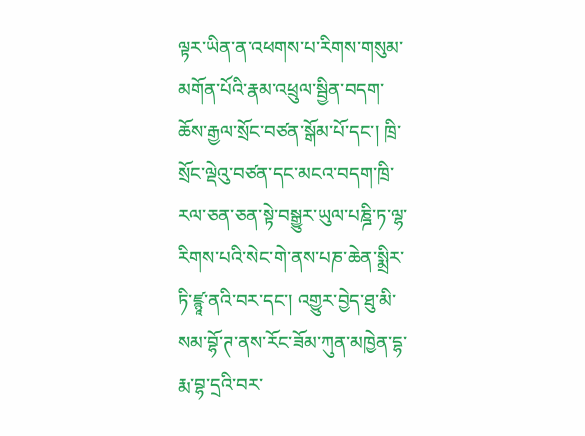ལྟར་ཡིན་ན་འཕགས་པ་རིགས་གསུམ་མགོན་པོའི་རྣམ་འཕྲུལ་སྦྱིན་བདག་ཆོས་རྒྱལ་སྲོང་བཙན་སྒོམ་པོ་དང་། ཁྲི་སྲོང་ལྡེའུ་བཙན་དང་མངའ་བདག་ཁྲི་རལ་ཅན་ཅན་སྟེ་བསྒྱུར་ཡུལ་པཎྜི་ཏ་ལྷ་རིགས་པའི་སེང་གེ་ནས་པཎ་ཆེན་སྨྲིར་ཏི་ཛྙཱ་ནའི་བར་དང་། འགྱུར་བྱེད་ཐུ་མི་སམ་བྷོ་ཊ་ནས་རོང་ཟོམ་ཀུན་མཁྱེན་དྷ་རྨ་བྷ་དྲའི་བར་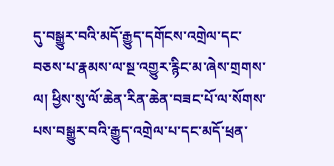དུ་བསྒྱུར་བའི་མདོ་རྒྱུད་དགོངས་འགྲེལ་དང་བཅས་པ་རྣམས་ལ་སྔ་འགྱུར་རྙིང་མ་ཞེས་གྲགས་ལ། ཕྱིས་སུ་ལོ་ཆེན་རིན་ཆེན་བཟང་པོ་ལ་སོགས་པས་བསྒྱུར་བའི་རྒྱུད་འགྲེལ་པ་དང་མདོ་ཕྲན་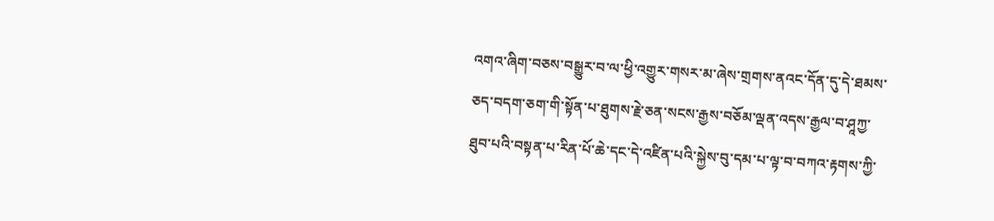འགའ་ཞིག་བཅས་བསྒྱུར་བ་ལ་ཕྱི་འགྱུར་གསར་མ་ཞེས་གྲགས་ནའང་དོན་དུ་དེ་ཐམས་ཅད་བདག་ཅག་གི་སྟོན་པ་ཐུགས་རྗེ་ཅན་སངས་རྒྱས་བཅོམ་ལྡན་འདས་རྒྱལ་བ་ཤཱཀྱ་ཐུབ་པའི་བསྟན་པ་རིན་པོ་ཆེ་དང་དེ་འཛིན་པའི་སྐྱེས་བུ་དམ་པ་ལྟ་བ་བཀའ་རྟགས་ཀྱི་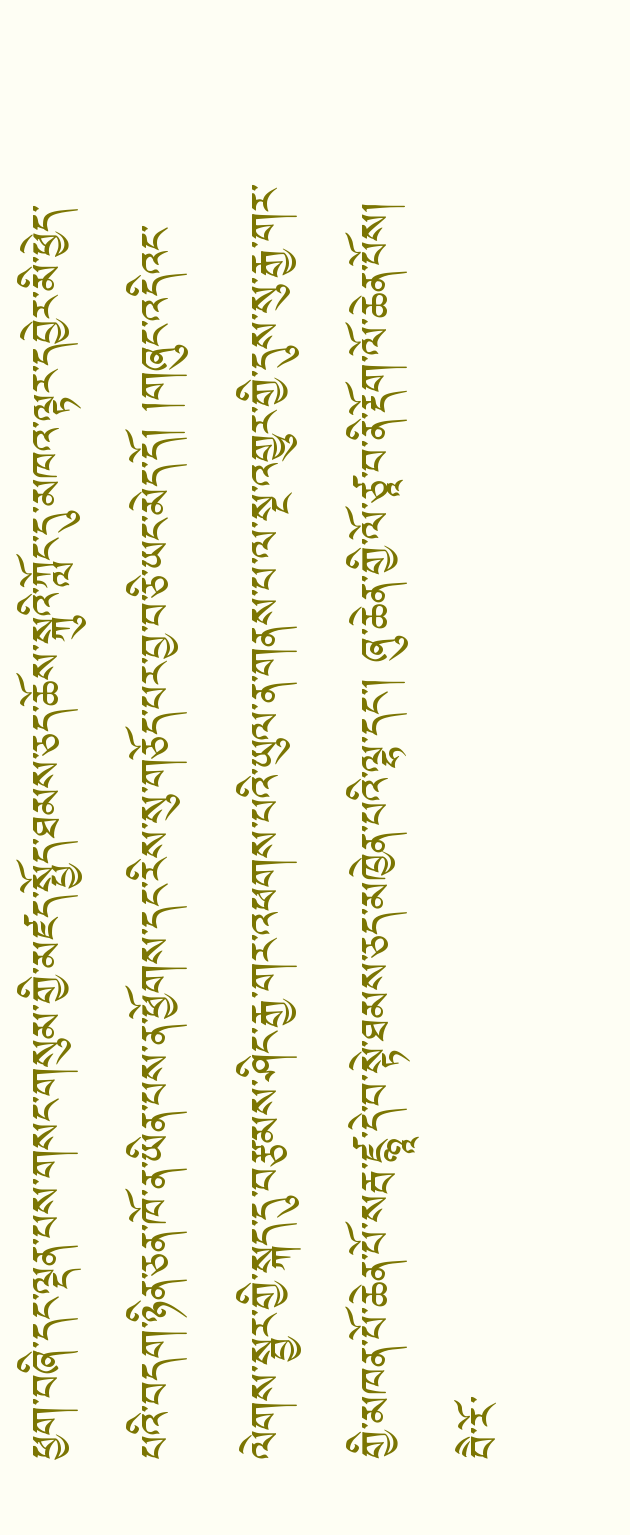ཕྱག་བཞི་དང་ལྡན་པས་གསང་གསུམ་གྱི་མཛད་སྤྱོད་ཐམས་ཅད་ཆོས་སྐུའི་ཀློང་དུ་མཁའ་ལྟར་དབྱེར་མི་ཕྱེད་པའི་བདག་ཉིན་ཅན་ཁོ་ན་ཡིན་པས་ན་ཕྱོགས་དང་རིས་སུ་གཅོད་པར་བྱ་བ་ཅི་ཡང་མེད་དོ། །གཞུང་འདིའང་ལེགས་སྦྱར་གྱི་སྐད་དུ་བརྩམས་ཤིང་རྒྱ་གར་འཕགས་པའི་ཡུལ་ན་གནས་པ་ལ་སྔ་འགྱུར་གྱི་དུས་སུ་རྒྱ་གར་གྱི་མཁན་པོ་ཆེན་པོ་སརྦ་ཛྙཱ་དེ་བ་སྟེ་ཐམས་ཅད་མཁྱེན་པའི་ལྷ་དང་། ཞུ་ཆེན་གྱི་ལོ་ཙཱ་བ་ནི་རྡོག་ལོ་ཆེན་པོས། བཻ་རོ་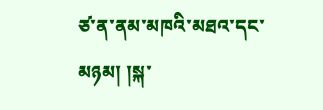ཙ་ན་ནམ་མཁའི་མཐའ་དང་མཉམ། །སྐ་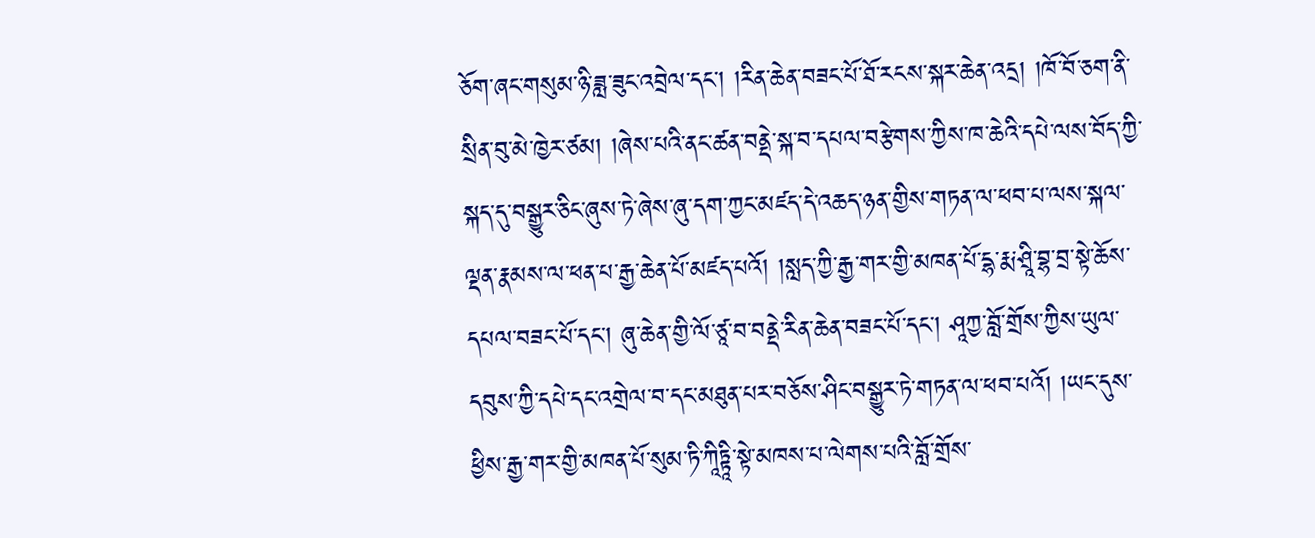ཅོག་ཞང་གསུམ་ཉི་ཟླ་ཟུང་འབྲེལ་དང་། །རིན་ཆེན་བཟང་པོ་ཐོ་རངས་སྐར་ཆེན་འདྲ། །ཁོ་བོ་ཅག་ནི་སྲིན་བུ་མེ་ཁྱེར་ཙམ། །ཞེས་པའི་ནང་ཚན་བནྡེ་སྐ་བ་དཔལ་བརྩེགས་ཀྱིས་ཁ་ཆེའི་དཔེ་ལས་བོད་ཀྱི་སྐད་དུ་བསྒྱུར་ཅིང་ཞུས་ཏེ་ཞེས་ཞུ་དག་ཀྱང་མཛད་དེ་འཆད་ཉན་གྱིས་གཏན་ལ་ཕབ་པ་ལས་སྐལ་ལྡན་རྣམས་ལ་ཕན་པ་རྒྱ་ཆེན་པོ་མཛད་པའོ། །སླད་ཀྱི་རྒྱ་གར་གྱི་མཁན་པོ་དྷ་རྨ་ཤྲཱི་བྷ་བྲ་སྟེ་ཆོས་དཔལ་བཟང་པོ་དང་། ཞུ་ཆེན་གྱི་ལོ་ཙཱ་བ་བནྡེ་རིན་ཆེན་བཟང་པོ་དང་། ཤཱཀྱ་བློ་གྲོས་ཀྱིས་ཡུལ་དབུས་ཀྱི་དཔེ་དང་འགྲེལ་བ་དང་མཐུན་པར་བཅོས་ཤིང་བསྒྱུར་ཏེ་གཏན་ལ་ཕབ་པའོ། །ཡང་དུས་ཕྱིས་རྒྱ་གར་གྱི་མཁན་པོ་སུམ་ཏི་ཀཱིཏྟཱི་སྟེ་མཁས་པ་ལེགས་པའི་བློ་གྲོས་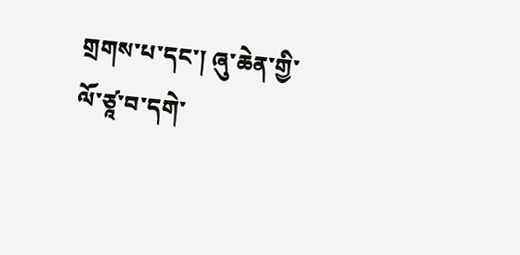གྲགས་པ་དང་། ཞུ་ཆེན་གྱི་ལོ་ཙཱ་བ་དགེ་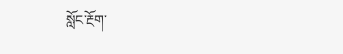སློང་རྔོག་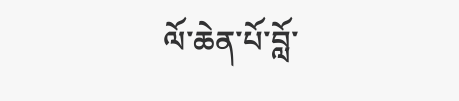ལོ་ཆེན་པོ་བློ་